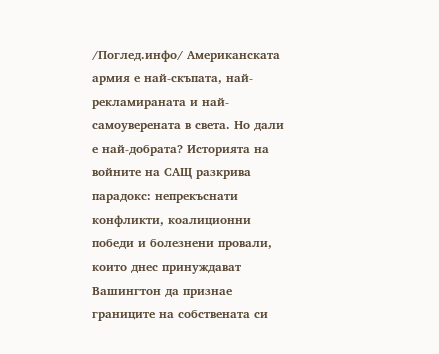/Поглед.инфо/ Американската армия е най-скъпата, най-рекламираната и най-самоуверената в света. Но дали е най-добрата? Историята на войните на САЩ разкрива парадокс: непрекъснати конфликти, коалиционни победи и болезнени провали, които днес принуждават Вашингтон да признае границите на собствената си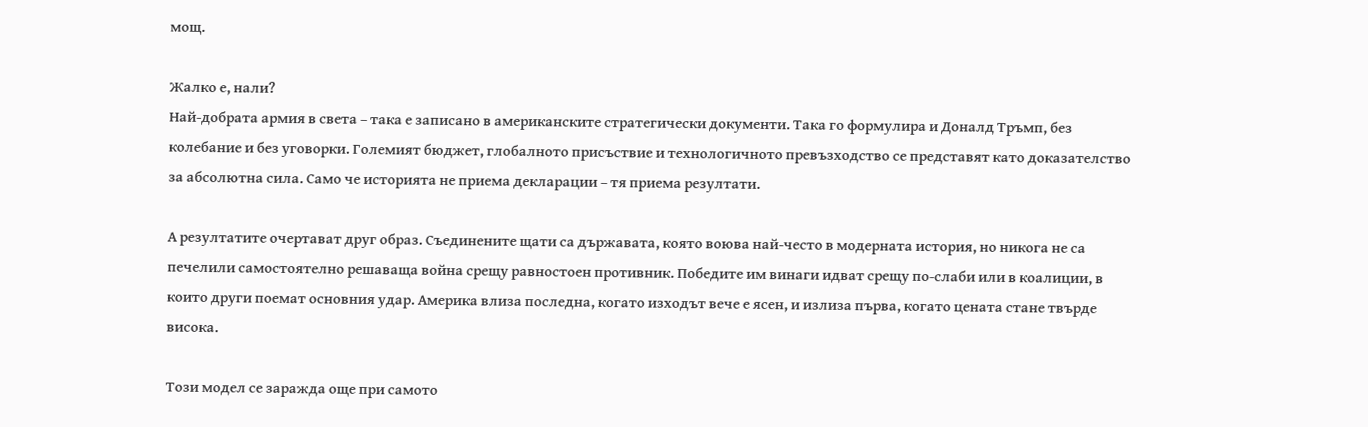мощ.

Жалко е, нали?
Най-добрата армия в света – така е записано в американските стратегически документи. Така го формулира и Доналд Тръмп, без колебание и без уговорки. Големият бюджет, глобалното присъствие и технологичното превъзходство се представят като доказателство за абсолютна сила. Само че историята не приема декларации – тя приема резултати.

А резултатите очертават друг образ. Съединените щати са държавата, която воюва най-често в модерната история, но никога не са печелили самостоятелно решаваща война срещу равностоен противник. Победите им винаги идват срещу по-слаби или в коалиции, в които други поемат основния удар. Америка влиза последна, когато изходът вече е ясен, и излиза първа, когато цената стане твърде висока.

Този модел се заражда още при самото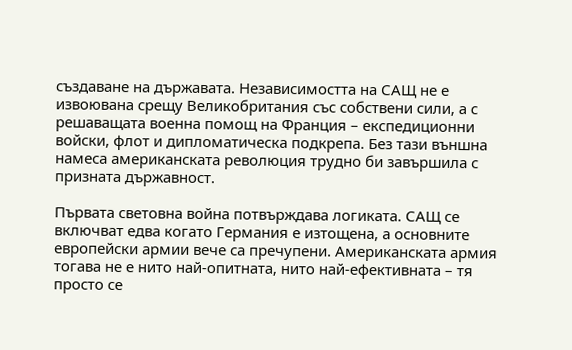създаване на държавата. Независимостта на САЩ не е извоювана срещу Великобритания със собствени сили, а с решаващата военна помощ на Франция – експедиционни войски, флот и дипломатическа подкрепа. Без тази външна намеса американската революция трудно би завършила с призната държавност.

Първата световна война потвърждава логиката. САЩ се включват едва когато Германия е изтощена, а основните европейски армии вече са пречупени. Американската армия тогава не е нито най-опитната, нито най-ефективната – тя просто се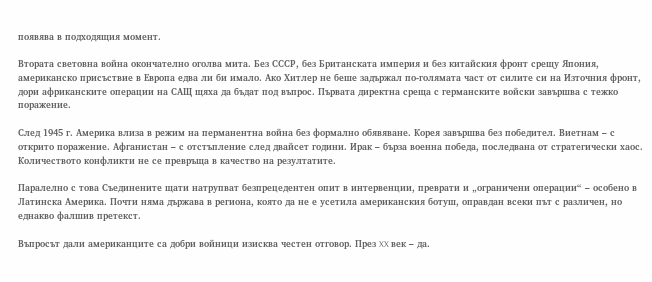появява в подходящия момент.

Втората световна война окончателно оголва мита. Без СССР, без Британската империя и без китайския фронт срещу Япония, американско присъствие в Европа едва ли би имало. Ако Хитлер не беше задържал по-голямата част от силите си на Източния фронт, дори африканските операции на САЩ щяха да бъдат под въпрос. Първата директна среща с германските войски завършва с тежко поражение.

След 1945 г. Америка влиза в режим на перманентна война без формално обявяване. Корея завършва без победител. Виетнам – с открито поражение. Афганистан – с отстъпление след двайсет години. Ирак – бърза военна победа, последвана от стратегически хаос. Количеството конфликти не се превръща в качество на резултатите.

Паралелно с това Съединените щати натрупват безпрецедентен опит в интервенции, преврати и „ограничени операции“ – особено в Латинска Америка. Почти няма държава в региона, която да не е усетила американския ботуш, оправдан всеки път с различен, но еднакво фалшив претекст.

Въпросът дали американците са добри войници изисква честен отговор. През XX век – да.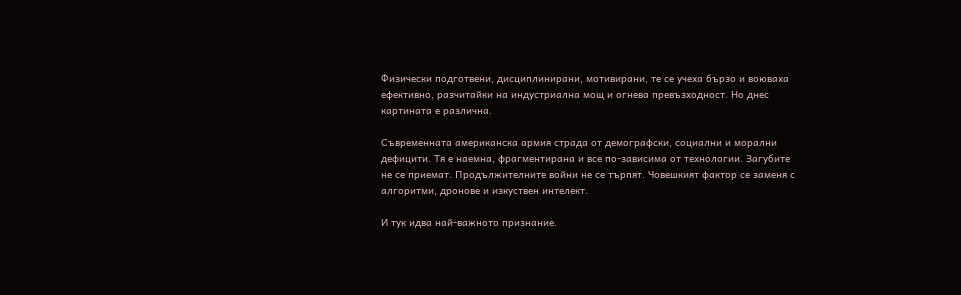Физически подготвени, дисциплинирани, мотивирани, те се учеха бързо и воюваха ефективно, разчитайки на индустриална мощ и огнева превъзходност. Но днес картината е различна.

Съвременната американска армия страда от демографски, социални и морални дефицити. Тя е наемна, фрагментирана и все по-зависима от технологии. Загубите не се приемат. Продължителните войни не се търпят. Човешкият фактор се заменя с алгоритми, дронове и изкуствен интелект.

И тук идва най-важното признание.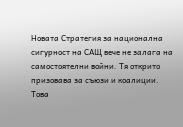Новата Стратегия за национална сигурност на САЩ вече не залага на самостоятелни войни. Тя открито призовава за съюзи и коалиции. Това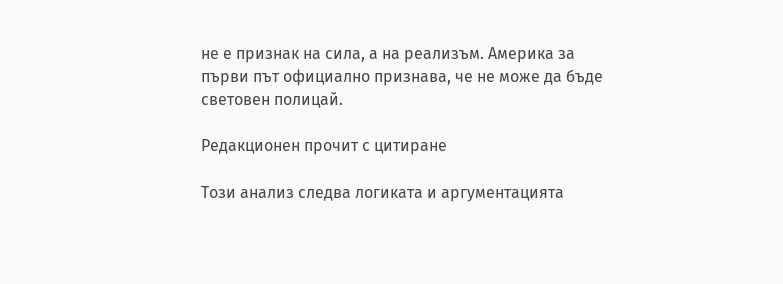не е признак на сила, а на реализъм. Америка за първи път официално признава, че не може да бъде световен полицай.

Редакционен прочит с цитиране

Този анализ следва логиката и аргументацията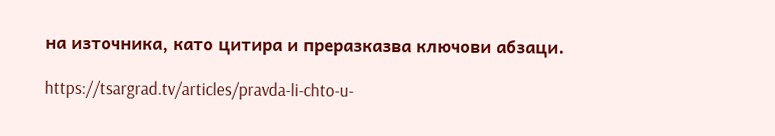на източника, като цитира и преразказва ключови абзаци.

https://tsargrad.tv/articles/pravda-li-chto-u-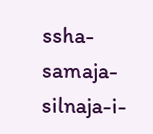ssha-samaja-silnaja-i-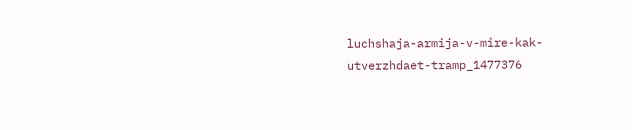luchshaja-armija-v-mire-kak-utverzhdaet-tramp_1477376